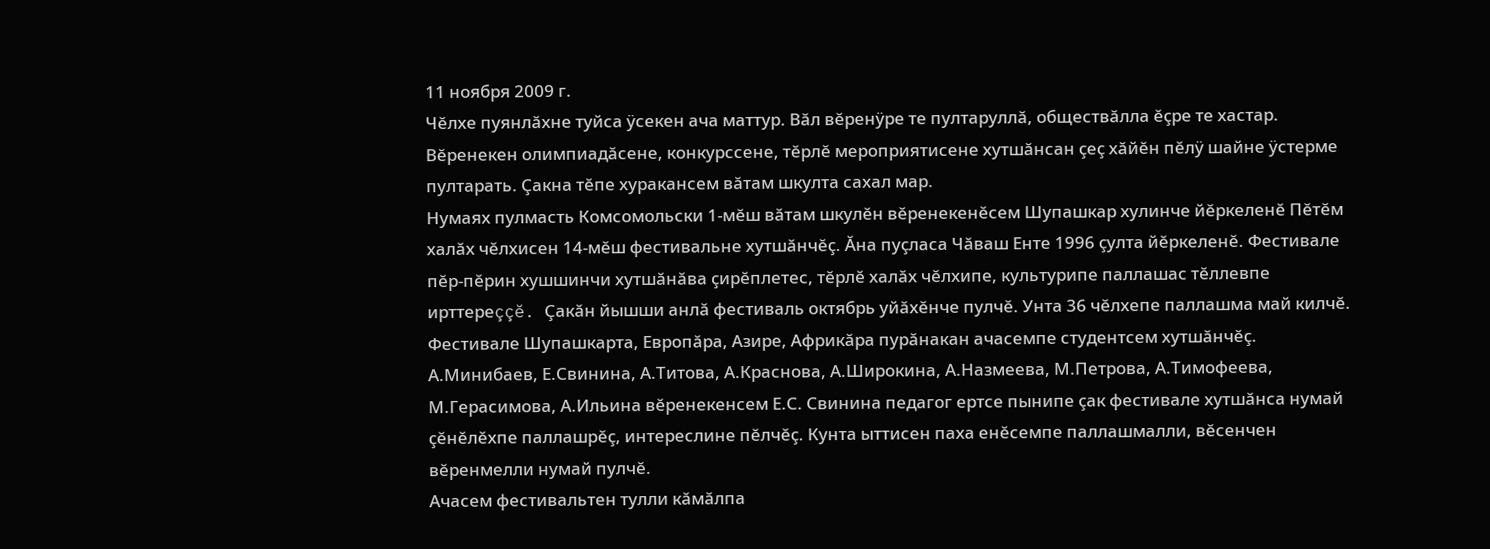11 ноября 2009 г.
Чĕлхе пуянлăхне туйса ÿсекен ача маттур. Вăл вĕренÿре те пултаруллă, обществăлла ĕçре те хастар. Вĕренекен олимпиадăсене, конкурссене, тĕрлĕ мероприятисене хутшăнсан çеç хăйĕн пĕлÿ шайне ÿстерме пултарать. Çакна тĕпе хуракансем вăтам шкулта сахал мар.
Нумаях пулмасть Комсомольски 1-мĕш вăтам шкулĕн вĕренекенĕсем Шупашкар хулинче йĕркеленĕ Пĕтĕм халăх чĕлхисен 14-мĕш фестивальне хутшăнчĕç. Ăна пуçласа Чăваш Енте 1996 çулта йĕркеленĕ. Фестивале пĕр-пĕрин хушшинчи хутшăнăва çирĕплетес, тĕрлĕ халăх чĕлхипе, культурипе паллашас тĕллевпе ирттереççĕ. Çакăн йышши анлă фестиваль октябрь уйăхĕнче пулчĕ. Унта 36 чĕлхепе паллашма май килчĕ. Фестивале Шупашкарта, Европăра, Азире, Африкăра пурăнакан ачасемпе студентсем хутшăнчĕç. А.Минибаев, Е.Свинина, А.Титова, А.Краснова, А.Широкина, А.Назмеева, М.Петрова, А.Тимофеева, М.Герасимова, А.Ильина вĕренекенсем Е.С. Свинина педагог ертсе пынипе çак фестивале хутшăнса нумай çĕнĕлĕхпе паллашрĕç, интереслине пĕлчĕç. Кунта ыттисен паха енĕсемпе паллашмалли, вĕсенчен вĕренмелли нумай пулчĕ.
Ачасем фестивальтен тулли кăмăлпа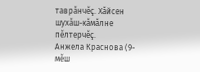таврăнчĕç. Хăйсен шухăш-кăмăлне пĕлтерчĕç.
Анжела Краснова (9-мĕш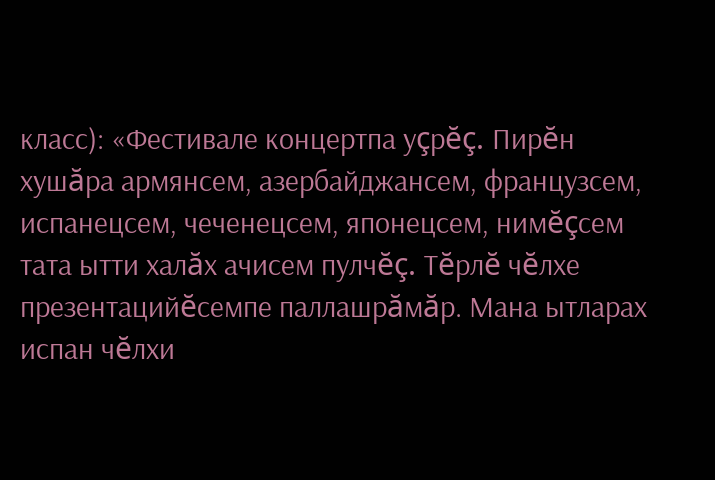класс): «Фестивале концертпа уçрĕç. Пирĕн хушăра армянсем, азербайджансем, французсем, испанецсем, чеченецсем, японецсем, нимĕçсем тата ытти халăх ачисем пулчĕç. Тĕрлĕ чĕлхе презентацийĕсемпе паллашрăмăр. Мана ытларах испан чĕлхи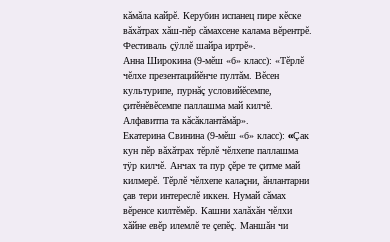кăмăла кайрĕ. Керубин испанец пире кĕске вăхăтрах хăш-пĕр сăмахсене калама вĕрентрĕ. Фестиваль çÿллĕ шайра иртрĕ».
Анна Широкина (9-мĕш «б» класс): «Тĕрлĕ чĕлхе презентацийĕнче пултăм. Вĕсен культурипе, пурнăç условийĕсемпе, çитĕнĕвĕсемпе паллашма май килчĕ. Алфавитпа та кăсăклантăмăр».
Екатерина Свинина (9-мĕш «б» класс): «Çак кун пĕр вăхăтрах тĕрлĕ чĕлхепе паллашма тÿр килчĕ. Анчах та пур çĕре те çитме май килмерĕ. Тĕрлĕ чĕлхепе калаçни, ăнлантарни çав тери интереслĕ иккен. Нумай сăмах вĕренсе килтĕмĕр. Кашни халăхăн чĕлхи хăйне евĕр илемлĕ те çепĕç. Маншăн чи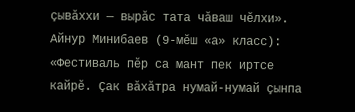çывăххи — вырăс тата чăваш чĕлхи».
Айнур Минибаев (9-мĕш «а» класс): «Фестиваль пĕр са мант пек иртсе кайрĕ. Çак вăхăтра нумай-нумай çынпа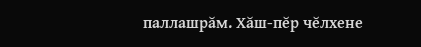паллашрăм. Хăш-пĕр чĕлхене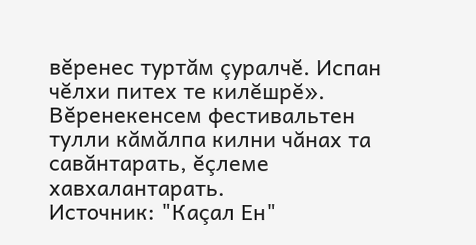вĕренес туртăм çуралчĕ. Испан чĕлхи питех те килĕшрĕ».
Вĕренекенсем фестивальтен тулли кăмăлпа килни чăнах та савăнтарать, ĕçлеме хавхалантарать.
Источник: "Каçал Ен"